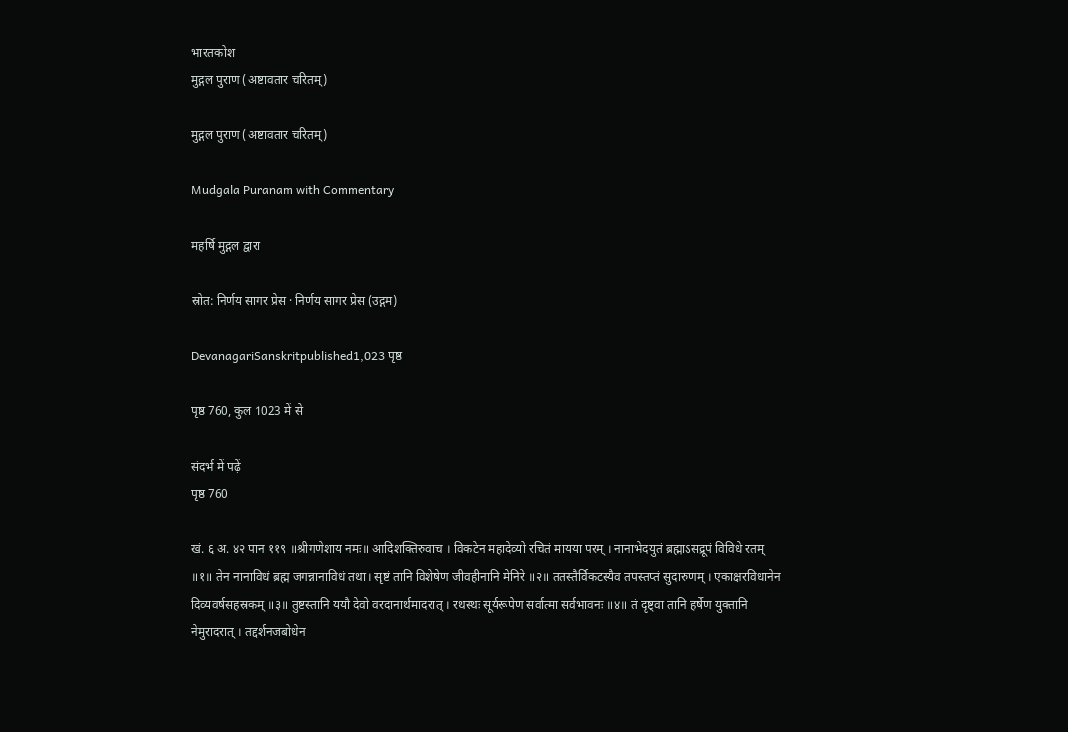भारतकोश
मुद्गल पुराण (अष्टावतार चरितम्)

मुद्गल पुराण (अष्टावतार चरितम्)

Mudgala Puranam with Commentary

महर्षि मुद्गल द्वारा

स्रोत: निर्णय सागर प्रेस · निर्णय सागर प्रेस (उद्गम)

DevanagariSanskritpublished1,023 पृष्ठ

पृष्ठ 760, कुल 1023 में से

संदर्भ में पढ़ें
पृष्ठ 760

खं. ६ अ. ४२ पान ११९ ॥श्रीगणेशाय नमः॥ आदिशक्तिरुवाच । विकटेन महादेव्यो रचितं मायया परम् । नानाभेदयुतं ब्रह्माऽसद्रूपं विविधे रतम् ॥१॥ तेन नानाविधं ब्रह्म जगन्नानाविधं तथा। सृष्टं तानि विशेषेण जीवहीनानि मेनिरे ॥२॥ ततस्तैर्विकटस्यैव तपस्तप्तं सुदारुणम् । एकाक्षरविधानेन दिव्यवर्षसहस्रकम् ॥३॥ तुष्टस्तानि ययौ देवो वरदानार्थमादरात् । रथस्थः सूर्यरूपेण सर्वात्मा सर्वभावनः ॥४॥ तं दृष्ट्वा तानि हर्षेण युक्तानि नेमुरादरात् । तद्दर्शनजबोधेन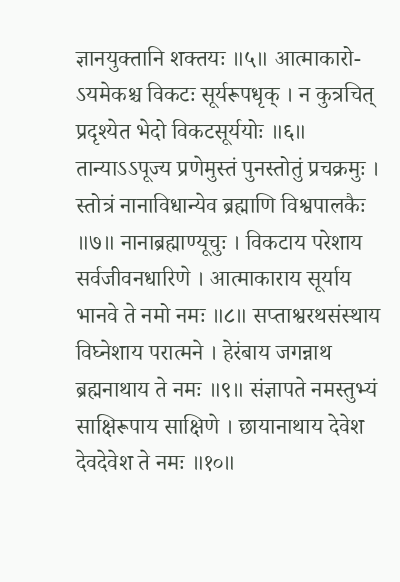ज्ञानयुक्तानि शक्तयः ॥५॥ आत्माकारो- ऽयमेकश्च विकटः सूर्यरूपधृक् । न कुत्रचित् प्रदृश्येत भेदो विकटसूर्ययोः ॥६॥ तान्याऽऽपूज्य प्रणेमुस्तं पुनस्तोतुं प्रचक्रमुः । स्तोत्रं नानाविधान्येव ब्रह्माणि विश्वपालकैः ॥७॥ नानाब्रह्माण्यूचुः । विकटाय परेशाय सर्वजीवनधारिणे । आत्माकाराय सूर्याय भानवे ते नमो नमः ॥८॥ सप्ताश्वरथसंस्थाय विघ्नेशाय परात्मने । हेरंबाय जगन्नाथ ब्रह्मनाथाय ते नमः ॥९॥ संज्ञापते नमस्तुभ्यं साक्षिरूपाय साक्षिणे । छायानाथाय देवेश देवदेवेश ते नमः ॥१०॥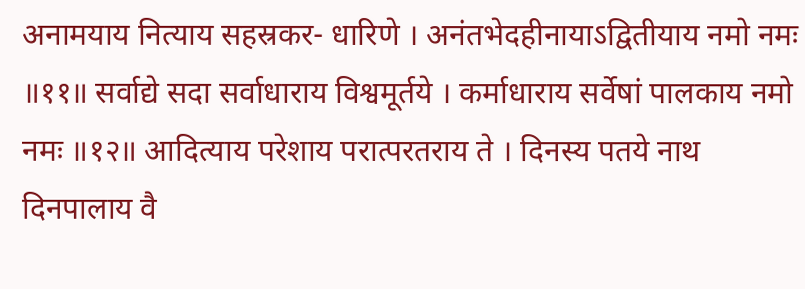अनामयाय नित्याय सहस्रकर- धारिणे । अनंतभेदहीनायाऽद्वितीयाय नमो नमः ॥११॥ सर्वाद्ये सदा सर्वाधाराय विश्वमूर्तये । कर्माधाराय सर्वेषां पालकाय नमो नमः ॥१२॥ आदित्याय परेशाय परात्परतराय ते । दिनस्य पतये नाथ दिनपालाय वै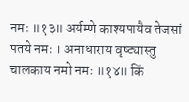नमः ॥१३॥ अर्यम्णे काश्यपायैव तेजसां पतये नमः । अनाधाराय वृष्ट्यास्तु चालकाय नमो नमः ॥१४॥ किं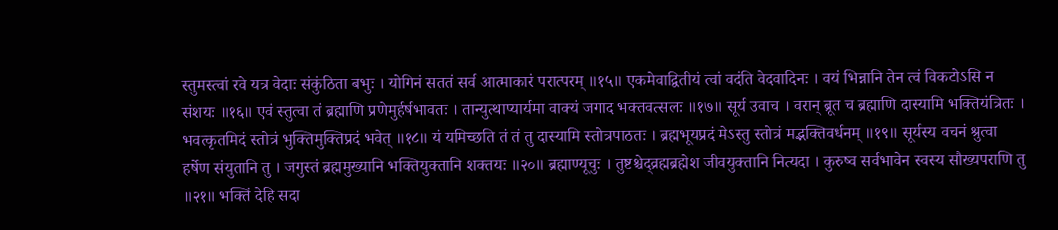स्तुमस्त्वां रवे यत्र वेदाः संकुंठिता बभुः । योगिनं सततं सर्व आत्माकारं परात्परम् ॥१५॥ एकमेवाद्वितीयं त्वां वदंति वेदवादिनः । वयं भिन्नानि तेन त्वं विकटोऽसि न संशयः ॥१६॥ एवं स्तुत्वा तं ब्रह्माणि प्रणेमुर्हर्षभावतः । तान्युत्थाप्यार्यमा वाक्यं जगाद भक्तवत्सलः ॥१७॥ सूर्य उवाच । वरान् ब्रूत च ब्रह्माणि दास्यामि भक्तियंत्रितः । भवत्कृतमिदं स्तोत्रं भुक्तिमुक्तिप्रदं भवेत् ॥१८॥ यं यमिच्छति तं तं तु दास्यामि स्तोत्रपाठतः । ब्रह्मभूयप्रदं मेऽस्तु स्तोत्रं मद्भक्तिवर्धनम् ॥१९॥ सूर्यस्य वचनं श्रुत्वा हर्षेण संयुतानि तु । जगुस्तं ब्रह्ममुख्यानि भक्तियुक्तानि शक्तयः ॥२०॥ ब्रह्माण्यूचुः । तुष्टश्चेद्व्रह्मब्रह्मेश जीवयुक्तानि नित्यदा । कुरुष्व सर्वभावेन स्वस्य सौख्यपराणि तु ॥२१॥ भक्तिं देहि सदा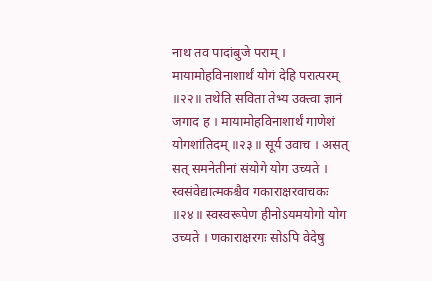नाथ तव पादांबुजे पराम् । मायामोहविनाशार्थं योगं देहि परात्परम् ॥२२॥ तथेति सविता तेभ्य उक्त्वा ज्ञानं जगाद ह । मायामोहविनाशार्थं गाणेशं योगशांतिदम् ॥२३॥ सूर्य उवाच । असत् सत् समनेतीनां संयोगे योग उच्यते । स्वसंवेद्यात्मकश्चैव गकाराक्षरवाचकः ॥२४॥ स्वस्वरूपेण हीनोऽयमयोगो योग उच्यते । णकाराक्षरगः सोऽपि वेदेषु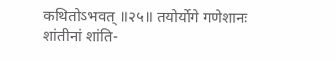कथितोऽभवत् ॥२५॥ तयोर्योगे गणेशानः शांतीनां शांति-